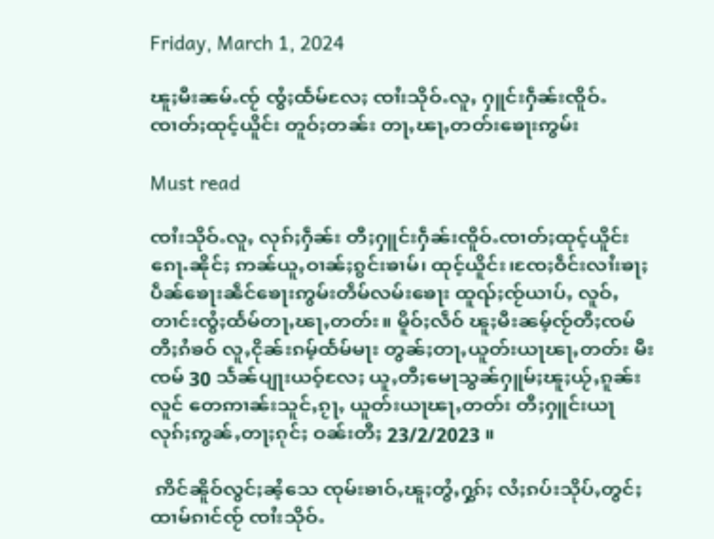Friday, March 1, 2024

ၽူႈမီးၼမ်ႉၸႂ် ၸွႆႈထႅမ်လႄႈ ၸၢႆးသိုဝ်ႉလူႇ ႁူင်းႁဵၼ်းၸိူဝ်ႉၸၢတ်ႈထုင့်ယိူင်း တူဝ်ႈတၼ်း တႃႇၽႃႇတတ်းၶေႃးဢွမ်း

Must read

ၸၢႆးသိုဝ်ႉလူႇ လုၵ်ႈႁဵၼ်း တီႈႁူင်းႁဵၼ်းၸိူဝ်ႉၸၢတ်ႈထုင့်ယိူင်းၵေႃႉၼိုင်ႈ ဢၼ်ယူႇဝၢၼ်ႈၵွင်းၶၢမ်၊ ထုင့်ယိူင်း၊ၸႄႈဝဵင်းလၢႆးၶႃႈ ပဵၼ်ၶေႃးၼဵင်ၶေႃးဢွမ်းတဵမ်လမ်းၶေႃး ထူၺ်ႈၸႂ်ယၢပ်ႇ လူဝ်ႇတၢင်းၸွႆႈထႅမ်တႃႇၽႃႇတတ်း။ မိူဝ်ႈလဵဝ် ၽူႈမီးၼမ့်ၸႂ်တီႈၸမ်တီႈၵႆၶဝ် လူႇငိုၼ်းၵမ့်ထႅမ်မႃး တွၼ်ႈတႃႇယူတ်းယႃၽႃႇတတ်း မီးၸမ် 30 သႅၼ်ပျႃးယဝ့်လႄႈ ယူႇတီႈမေႃသွၼ်ႁူမ်ႈၽူႈယႂ်ႇၵူၼ်းလူင် တေဢၢၼ်းသူင်ႇၵႂႃႇ ယူတ်းယႃၽႃႇတတ်း တီႈႁူင်းယႃလုၵ်ႈဢွၼ်ႇတႃႈၵုင်ႈ ဝၼ်းတီႈ 23/2/2023 ။

 ဢိင်ၼိူဝ်လွင်ႈၼႆ့သေ ၸုမ်းၶၢဝ်ႇၽူႈတွႆႇႁွၵ်ႈ လႆႈၵပ်းသိုပ်ႇတွင်ႈထၢမ်ၵၢင်ၸႂ် ၸၢႆးသိုဝ်ႉ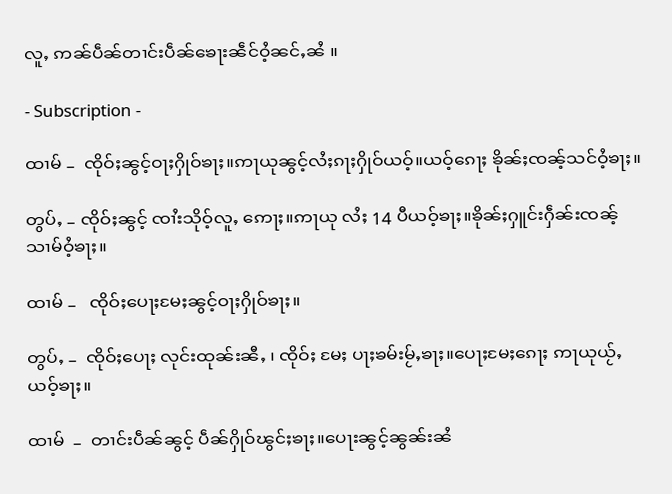လူႇ ဢၼ်ပဵၼ်တၢင်းပဵၼ်ၶေႃးၼဵင်ဝႆ့ၼင်ႇၼႆ ။

- Subscription -

ထၢမ် –  ၸိုဝ်ႈၼွင့်ဝႃႈႁိုဝ်ၶႃႈ။ဢႃယုၼွင့်လႆႈၵႃႈႁိုဝ်ယဝ့်။ယဝ့်ၵေႃႈ ၶိုၼ်ႈၸၼ့်သင်ဝႆ့ၶႃႈ။

တွပ်ႇ – ၸိုဝ်ႈၼွင့် ၸၢႆးသိုဝ့်လူႇ ဢေႃႈ။ဢႃယု လႆႈ 14 ပီယဝ့်ၶႃႈ။ၶိုၼ်ႈႁူင်းႁဵၼ်းၸၼ့်သၢမ်ဝႆ့ၶႃႈ။

ထၢမ် –   ၸိုဝ်ႈပေႃႈမႄႈၼွင့်ဝႃႈႁိုဝ်ၶႃႈ။

တွပ်ႇ –  ၸိုဝ်ႈပေႃႈ လုင်းထုၼ်းၼီႇ ၊ ၸိုဝ်ႈ မႄႈ ပႃႈၶမ်းမႂ်ႇၶႃႈ။ပေႃႈမႄႈၵေႃႈ ဢႃယုယႂ်ႇယဝ့်ၶႃႈ။

ထၢမ်  –  တၢင်းပဵၼ်ၼွင့် ပဵၼ်ႁိုဝ်ၽွင်ႈၶႃႈ။ပေႃးၼွင့်ၼွၼ်းၼႆ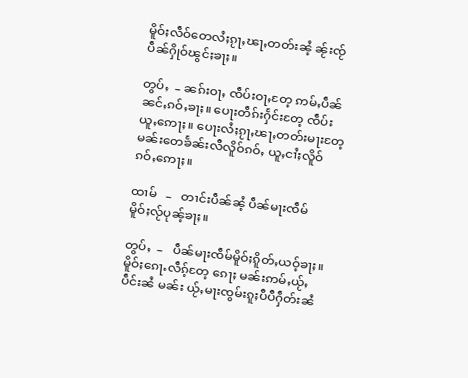မိူဝ်ႈလဵဝ်တေလႆႈၵႂႃႇၽႃႇတတ်းၼႆ့ ၼႂ်းၸႂ်ပဵၼ်ႁိုဝ်ၽွင်ႈၶႃႈ။

တွပ်ႇ  – ၼၵ်းဝႃႇ ၸဵပ်းဝႃႇတႄ့ ဢမ်ႇပဵၼ်ၼင်ႇၵဝ်ႇၶႃႈ။ ပေႃးတဵၵ်းႁႅင်းတႄ့ ၸဵပ်းယူႇဢေႃႈ။ ပေႃးလႆႈၵႂႃႇၽႃႇတတ်းမႃးတႄ့ မၼ်းတေၶႅၼ်းလီလိူဝ်ၵဝ်ႇ ယူႇငၢႆႈလိူဝ်ၵဝ်ႇဢေႃႈ။

ထၢမ်   –   တၢင်းပဵၼ်ၼႆ့ ပဵၼ်မႃးၸဵမ်မိူဝ်ႈလႂ်ပုၼ့်ၶႃႈ။

တွပ်ႇ  –   ပဵၼ်မႃးၸဵမ်မိူဝ်ႈၵိူတ်ႇယဝ့်ၶႃႈ။ မိူဝ်ႈၵေႃႉလဵၵ့်တႄ့ ၵေႃႈ မၼ်းဢမ်ႇယႂ်ႇပဵင်းၼႆ မၼ်း ယႂ်ႇမႃးၸွမ်းၵူႈပီပီႁဵတ်းၼႆ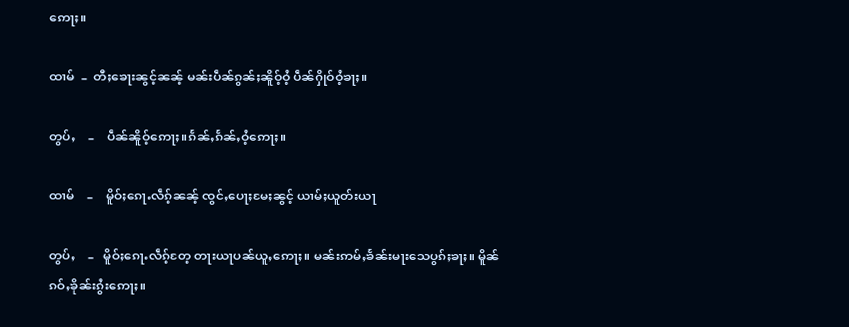ဢေႃႈ။

ထၢမ်  –  တီႈၶေႃးၼွင့်ၼၼ့် မၼ်းပဵၼ်ၵွၼ်ႈၼိူဝ့်ဝႆ့ ပဵၼ်ႁိုဝ်ဝႆ့ၶႃႈ။

တွပ်ႇ    –    ပဵၼ်ၼိူဝ့်ဢေႃႈ။ၵႅၼ်ႇၵႅၼ်ႇဝႆ့ဢေႃႈ။

ထၢမ်    –    မိူဝ်ႈၵေႃႉလဵၵ့်ၼၼ့် ၸွင်ႇပေႃႈမႄႈၼွင့် ယၢမ်ႈယူတ်းယႃ

တွပ်ႇ    –   မိူဝ်ႈၵေႃႉလဵၵ့်တႄ့ တႃးယႃပၼ်ယူႇဢေႃႈ။ မၼ်းဢမ်ႇၶႅၼ်းမႃးသေပွၵ်ႈၶႃႈ။ မိူၼ်ၵဝ်ႇၶိုၼ်းၵွႆးဢေႃႈ။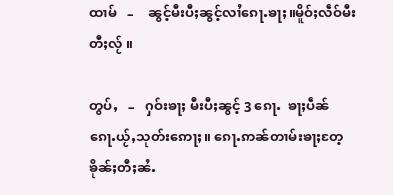ထၢမ်   –    ၼွင့်မီးပီႈၼွင့်လၢႆၵေႃႉၶႃႈ။မိူဝ်ႈလဵဝ်မီးတီႈလႂ် ။

တွပ်ႇ   –   ႁဝ်းၶႃႈ မီးပီႈၼွင့် 3 ၵေႃႉ  ၶႃႈပဵၼ်ၵေႃႉယႂ်ႇသုတ်းဢေႃႈ။ ၵေႃႉဢၼ်တၢမ်းၶႃႈတႄ့ ၶိုၼ်ႈတီႈၼႆႉ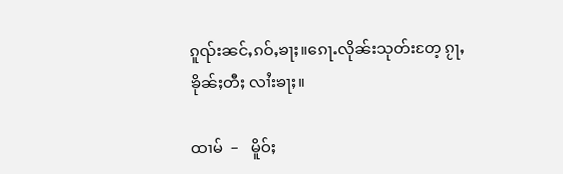ၵူၺ်းၼင်ႇၵဝ်ႇၶႃႈ။ၵေႃႉလိုၼ်းသုတ်းတႄ့ ၵႂႃႇၶိုၼ်ႈတီႈ လၢႆးၶႃႈ။

ထၢမ်  –   မိူဝ်ႈ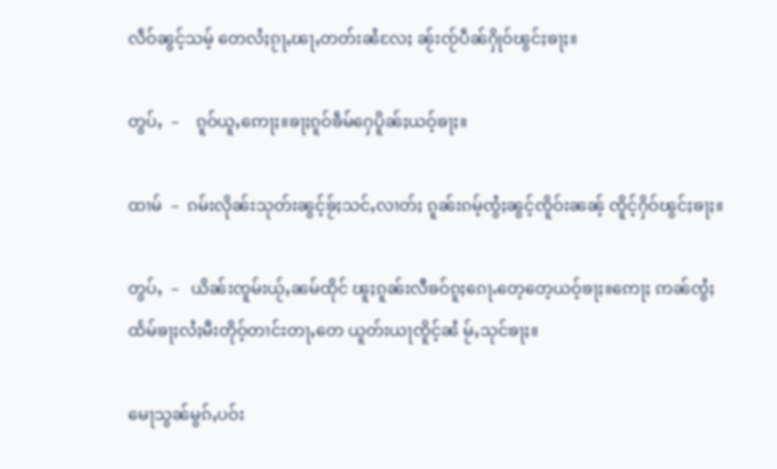လဵဝ်ၼွင့်သမ့် တေလႆႈၵႂႃႇၽႃႇတတ်းၼႆလႄႈ ၼႂ်းၸႂ်ပဵၼ်ႁိုဝ်ၽွင်ႈၶႃႈ။

တွပ်ႇ  –    ၵူဝ်ယူႇဢေႃႈ။ၶႃႈၵူဝ်ၶဵမ်ႁေပိူၼ်ႈယဝ့်ၶႃႈ။

ထၢမ်  –  ၵမ်းလိုၼ်းသုတ်းၼွင့်ၶႂ်ႈသင်ႇလၢတ်ႈ ၵူၼ်းၵမ့်ၸွႆႈၼွင့်ၸိူဝ်းၼၼ့် ၸိူင့်ႁိဝ်ၽွင်ႈၶႃႈ။

တွပ်ႇ  –   ယိၼ်းၸူမ်းယႂ်ႇၼမ်ထိုင် ၽူႈၵူၼ်းလီၶဝ်ၵူႈၵေႃႉတေ့တေ့ယဝ့်ၶႃႈ။ဢေႃႈ ဢၼ်ၸွႆႈထႅမ်ၶႃႈလႆႈမီးတိုဝ့်တၢင်းတႃႇတေ ယူတ်းယႃၸိူင့်ၼႆ မႂ်ႇသုင်ၶႃႈ။

မေႃသွၼ်မွၵ်ႇပဝ်း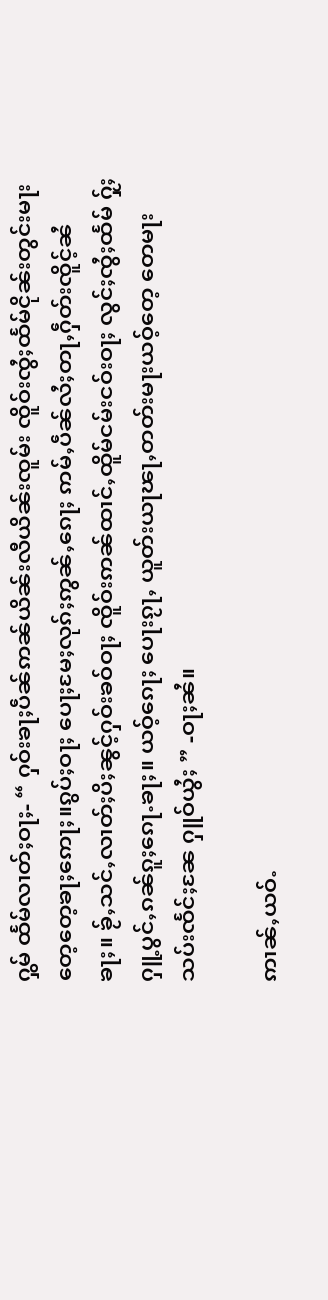ႁွမ် ထႅမ်လၢတ်ႈဝႃႈ- “ ႁဝ်းၶႃႈပဵၼ်ဢၼ်ယိၼ်းလီယိၼ်းၸူမ်း ၸိူဝ်းၸွႆႈထႅမ်ငိုၼ်းတွင်းမႃးတေ့တေ့ၶႃႈဢေႃႈ။ၵွပ်ႈဝႃႈ ပေႃႈမႄႈလုၵ်ႈဢွၼ်ႇၵေႃႈ ဢမ်ႇပဵၼ်လႆႈတႃႇႁဵတ်းၸိူင့်ၼႆၶႃႈ။ ၶႂ်ႇသင်ႇလၢတ်ႈပိႈၼွင့်ႁဝ်းၶဝ်ဝႃႈ ၸိူဝ်းဢၼ်ထၢင်ႇထိူမ်ငမ်းငဝ်းဝႃႈ လွင်ႈၸွႆႈထႅမ် ႁႂ်ႈႁူ့ပွင်ႇၵၼ်ၵူႈၵေႃႉၶႃႈ။ ယဝ့်ၵေႃႈ ပေႃးၵႂႃႇ ယူတ်းယႃၽႃႇတတ်းမႃးယဝ့်တေ့ တေမႃးသပ်းၸႅင်ႈၼႄ ႁူဝ်ယွႆႈ ” -ဝႃႈၼႆ။

ဢၢၼ်ႇယဝ်ႉ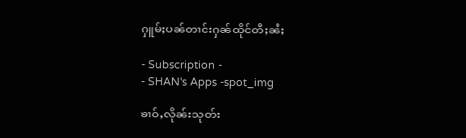ႁူမ်ႈပၼ်တၢင်းႁၼ်ထိုင်တီႈၼႆႈ

- Subscription -
- SHAN's Apps -spot_img

ၶၢဝ်ႇလိုၼ်းသုတ်း